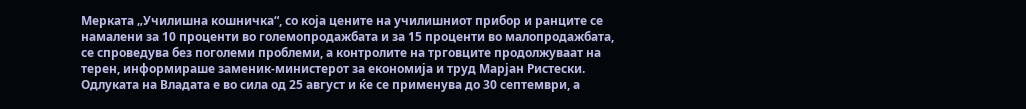Мерката „Училишна кошничка“, со која цените на училишниот прибор и ранците се намалени за 10 проценти во големопродажбата и за 15 проценти во малопродажбата, се спроведува без поголеми проблеми, а контролите на трговците продолжуваат на терен, информираше заменик-министерот за економија и труд Марјан Ристески.
Одлуката на Владата е во сила од 25 август и ќе се применува до 30 септември, а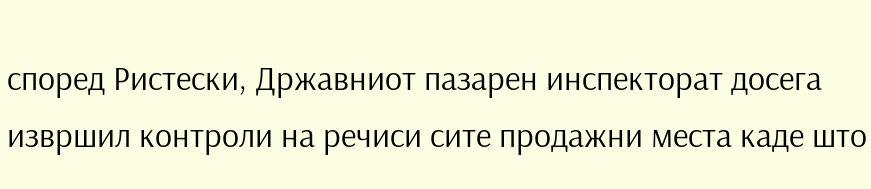според Ристески, Државниот пазарен инспекторат досега извршил контроли на речиси сите продажни места каде што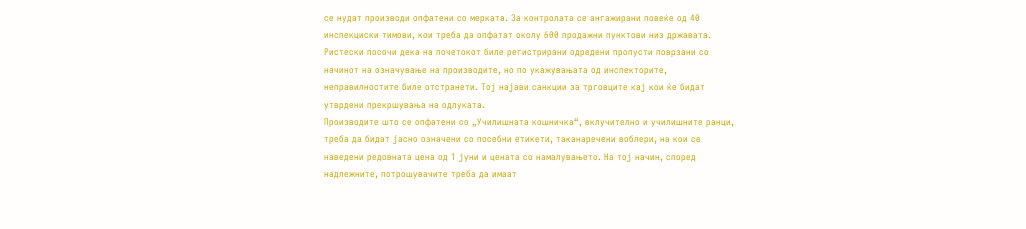се нудат производи опфатени со мерката. За контролата се ангажирани повеќе од 40 инспекциски тимови, кои треба да опфатат околу 600 продажни пунктови низ државата.
Ристески посочи дека на почетокот биле регистрирани одредени пропусти поврзани со начинот на означување на производите, но по укажувањата од инспекторите, неправилностите биле отстранети. Тој најави санкции за трговците кај кои ќе бидат утврдени прекршувања на одлуката.
Производите што се опфатени со „Училишната кошничка“, вклучително и училишните ранци, треба да бидат јасно означени со посебни етикети, таканаречени воблери, на кои се наведени редовната цена од 1 јуни и цената со намалувањето. На тој начин, според надлежните, потрошувачите треба да имаат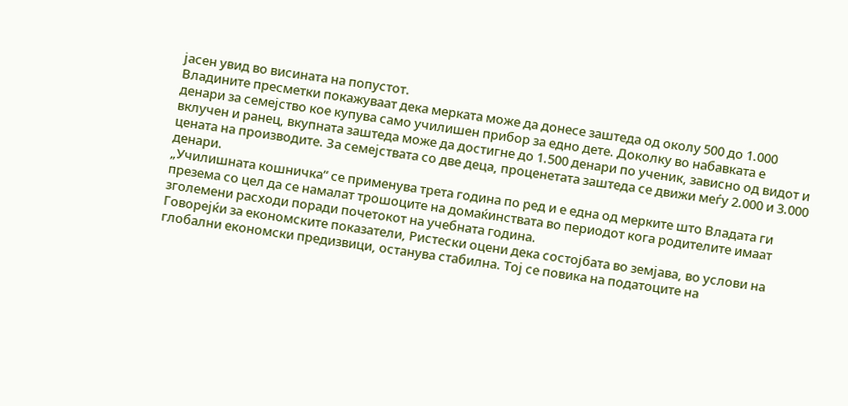јасен увид во висината на попустот.
Владините пресметки покажуваат дека мерката може да донесе заштеда од околу 500 до 1.000 денари за семејство кое купува само училишен прибор за едно дете. Доколку во набавката е вклучен и ранец, вкупната заштеда може да достигне до 1.500 денари по ученик, зависно од видот и цената на производите. За семејствата со две деца, проценетата заштеда се движи меѓу 2.000 и 3.000 денари.
„Училишната кошничка“ се применува трета година по ред и е една од мерките што Владата ги презема со цел да се намалат трошоците на домаќинствата во периодот кога родителите имаат зголемени расходи поради почетокот на учебната година.
Говорејќи за економските показатели, Ристески оцени дека состојбата во земјава, во услови на глобални економски предизвици, останува стабилна. Тој се повика на податоците на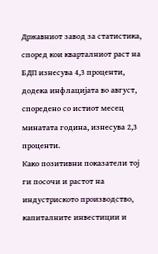Државниот завод за статистика, според кои кварталниот раст на БДП изнесува 4,3 проценти, додека инфлацијата во август, споредено со истиот месец минатата година, изнесува 2,3 проценти.
Како позитивни показатели тој ги посочи и растот на индустриското производство, капиталните инвестиции и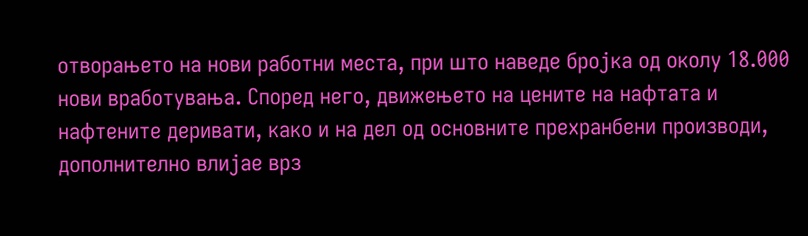отворањето на нови работни места, при што наведе бројка од околу 18.000 нови вработувања. Според него, движењето на цените на нафтата и нафтените деривати, како и на дел од основните прехранбени производи, дополнително влијае врз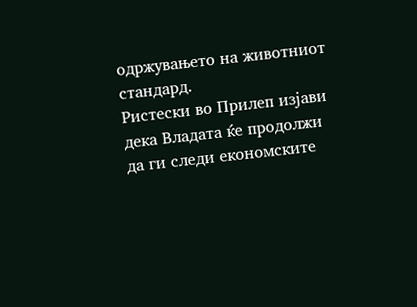одржувањето на животниот стандард.
Ристески во Прилеп изјави дека Владата ќе продолжи да ги следи економските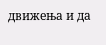движења и да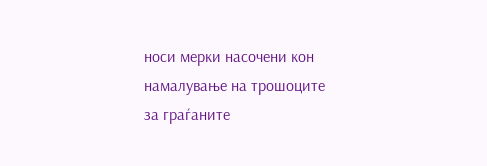носи мерки насочени кон намалување на трошоците за граѓаните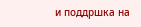и поддршка на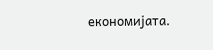економијата.